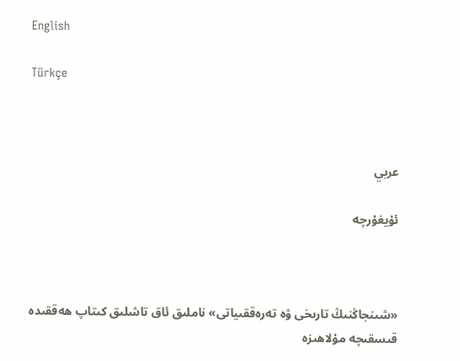English

Türkçe



عربي

ئۇيغۇرچە



«شىنجاڭنىڭ تارىخى ۋە تەرەققىياتى» ناملىق ئاق تاشلىق كىتاپ ھەققىدە قىسقىچە مۇلاھىزە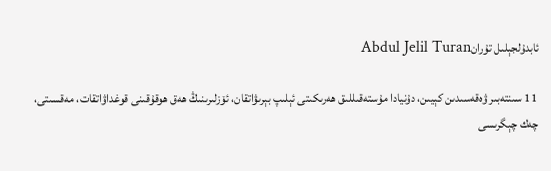ئابدۇلجېلىل تۇرانAbdul Jelil Turan

 11 سىنتەبىر ۋەقەسىدىن كېيىن، دۇنيادا مۇستەقىللىق ھەرىكىتى ئېلىپ بېرىۋاتقان، ئۆزلىرىنىڭ ھەق ھوقۇقىنى قوغداۋاتقات، مەقسىتى، چەك چېگرىسى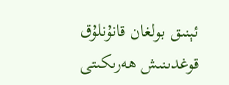ئېنىق بولغان قانۇنلۇق قوغدىنىش ھەرىكىتى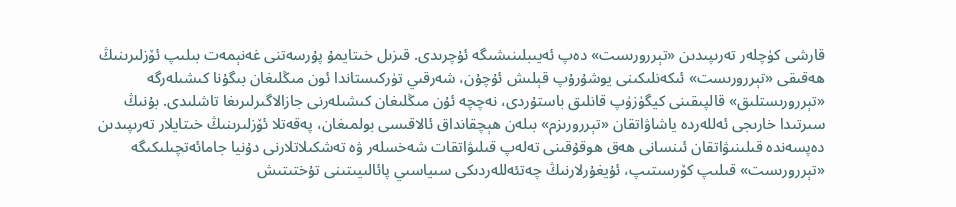قارشى كۈچلەر تەرىپىدىن «تېررورىست» دەپ ئەيىبلىنىشىگە ئۇچرىدى. قىزىل خىتايمۇ پۇرسەتنى غەنېمەت بىلىپ ئۆزلىرىنىڭ ھەقىقى «تېررورىست» ئىكەنلىكىنى يوشۇرۇپ قېلىش ئۇچۇن، شەرقىي تۈركىستاندا ئون مىڭلىغان بىگۇنا كىشىلەرگە «تېررورىستلىق» قالپىقىنى كيگۈزۈپ قانلىق باستۇردى، نەچچە ئۇن مىڭلىغان كىشىلەرنى جازالاگىرلىرىغا تاشلىدى. بۇنىڭ سىرتىدا خارىجى ئەللەردە ياشاۋاتقان «تېررورىزم» بىلەن ھېچقانداق ئالاقىسى بولمىغان، پەقەتلا ئۆزلىرىنىڭ خىتايلار تەرىپىدىن دەپسەندە قىلىنىۋاتقان ئىنسانى ھەق ھوقۇقىنى تەلەپ قىلىۋاتقات شەخسلەر ۋە تەشكىلاتلارنى دۇنيا جامائەتچىلىكىگە «تېررورىست» قىلىپ كۆرسىتىپ، ئۇيغۇرلارنىڭ چەتئەللەردىكى سىياسىي پائالىيىتىنى تۇختىتىش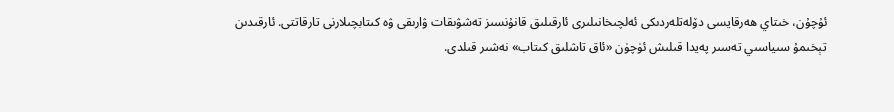ئۇچۇن، خىتاي ھەرقايسى دۆلەتلەردىكى ئەلچىخانىلىرى ئارقىلىق قانۇنسىز تەشۋىقات ۋارىقى ۋە كىتابچىلارنى تارقاتتى. ئارقىدىن تېخىمۇ سىياسىي تەسىر پەيدا قىلىش ئۈچۈن «ئاق تاشلىق كىتاب» نەشىر قىلدى.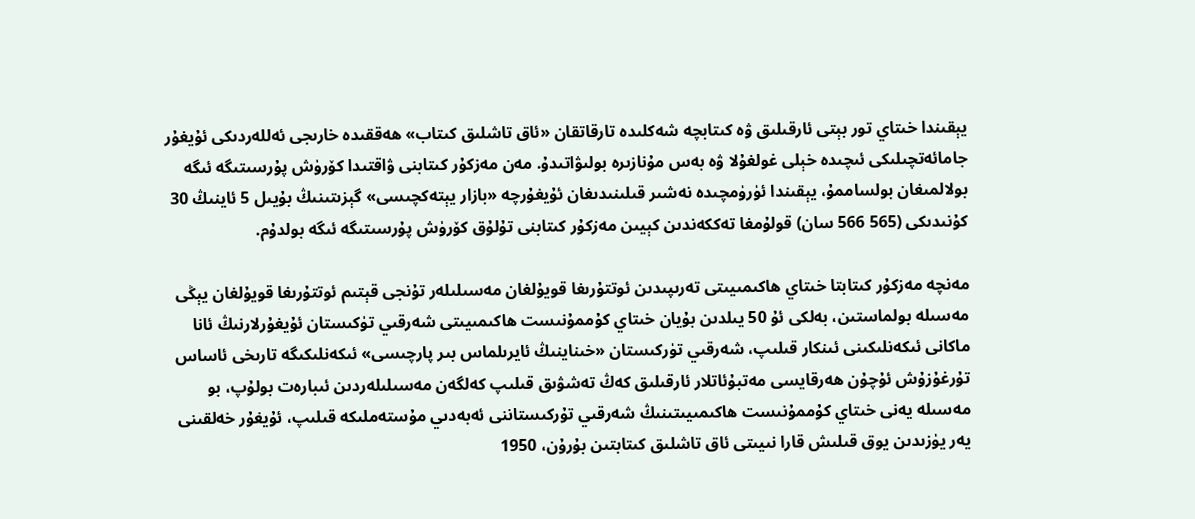يېقىندا خىتاي تور بېتى ئارقىلىق ۋە كىتابچە شەكلىدە تارقاتقان «ئاق تاشلىق كىتاب» ھەققىدە خارىجى ئەللەردىكى ئۇيغۇر جامائەتچىلىكى ئىچىدە خېلى غولغۇلا ۋە بەس مۇنازىرە بولىۋاتىدۇ. مەن مەزكۇر كىتابنى ۋاقتىدا كۆرۈش پۇرسىتىگە ئىگە بولالمىغان بولساممۇ، يېقىندا ئۈرۈمچىدە نەشىر قىلىنىدىغان ئۇيغۇرچە «بازار يېتەكچىسى» گېزىتىنىڭ بۇيىل 5 ئاينىڭ 30 كۇنىدىكى (565 566 سان) قولۇمغا تەككەندىن كېيىن مەزكۇر كىتابنى تۇلۇق كۆرۈش پۇرسىتىگە ئىگە بولدۇم.

مەنچە مەزكۇر كىتابتا خىتاي ھاكىمىيىتى تەرىپىدىن ئوتتۇرىغا قويۇلغان مەسىلىلەر تۇنجى قېتىم ئوتتۇرىغا قويۇلغان يېڭى مەسىلە بولماستىن، بەلكى ئۇ 50 يىلدىن بۇيان خىتاي كۇممۇنىست ھاكىمىيىتى شەرقىي تۈكىستان ئۇيغۇرلارنىڭ ئانا ماكانى ئىكەنلىكىنى ئىنكار قىلىپ، شەرقىي تۈركىستان «خىناينىڭ ئايرىلماس بىر پارچىسى» ئىكەنلىكىگە تارىخى ئاساس تۇرغۇزۇش ئۇچۇن ھەرقايسى مەتبۇئاتلار ئارقىلىق كەڭ تەشۋىق قىلىپ كەلگەن مەسىلىلەردىن ئىبارەت بولۇپ، بو مەسىلە يەنى خىتاي كۇممۇنىست ھاكىمىيىتىنىڭ شەرقىي تۇركىستاننى ئەبەدىي مۇستەملىكە قىلىپ، ئۇيغۇر خەلقىنى يەر يۈزىدىن يوق قىلىش قارا نىيىتى ئاق تاشلىق كىتابتىن بۇرۇن، 1950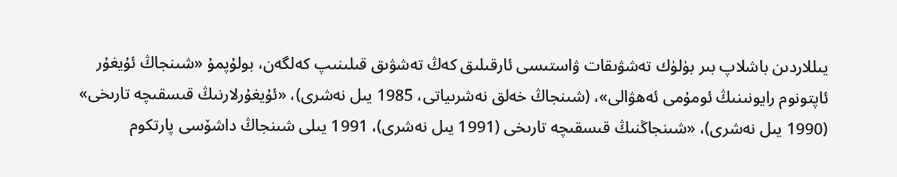يىللاردىن باشلاپ بىر بۈلۈك تەشۋىقات ۋاستىسى ئارقىلىق كەڭ تەشۋىق قىلىنىپ كەلگەن، بولۇپمۇ «شىنجاڭ ئۇيغۇر ئاپتونوم رايونىنىڭ ئومۇمى ئەھۋالى»، (شىنجاڭ خەلق نەشرىياتى، 1985 يىل نەشرى)، «ئۇيغۇرلارنىڭ قىسقىچە تارىخى» (1990 يىل نەشرى)، «شىنجاڭنىڭ قىسقىچە تارىخى (1991 يىل نەشرى)، 1991 يىلى شىنجاڭ داشۆسى پارتكوم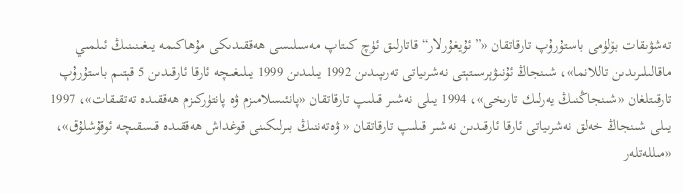تەشۋىقات بۆلۈمى باستۇرۇپ تارقاتقان «”ئۇيغۇرلار“ قاتارلىق ئۈچ كىتاپ مەسىلىسى ھەققىدىكى مۇھاكىمە يىغىنىنىڭ ئىلمىي ماقالىلىرىدىن تاللانما»، شىنجاڭ ئۇنىۋېرسىتېتى نەشرىياتى تەرىپىدىن 1992 يىلىدىن 1999 يىلىغىچە ئارقا ئارقىدىن 5 قېتىم باستۇرۇپ تارقىتلغان «شىنجاڭنىڭ يەرلىك تارىخى»، 1994 يىلى نەشىر قىلىپ تارقاتقان «پانئىسلامىزم ۋە پانتۈركىزم ھەققىدە تەتقىقات»، 1997 يىلى شىنجاڭ خەلق نەشرىياتى ئارقا ئارقىدىن نەشىر قىلىپ تارقاتقان « ۋەتەننىڭ بىرلىكىنى قوغداش ھەققىدە قىسقىچە ئوقۇشلۇق»، «مىللەتلەر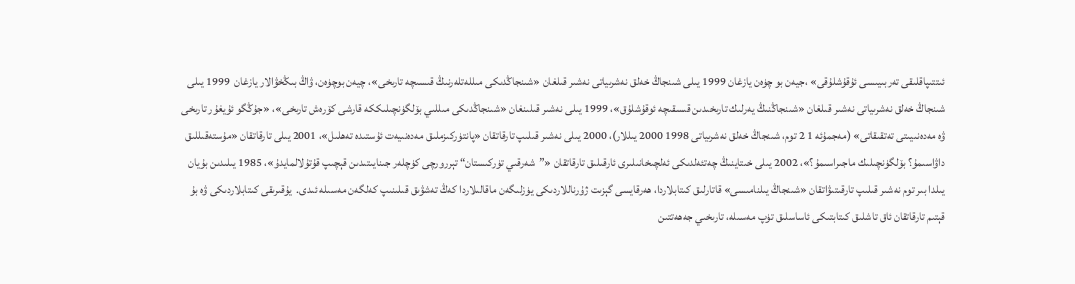ئىتتىپاقلىقى تەربىيىسى ئۇقۇشلۇقى» ،جيەن بو چۈەن يازغان 1999 يىلى شىنجاڭ خەلق نەشرىياتى نەشىر قىلغان «شىنجاڭدىكى مىللەتلەرنىڭ قىسىچە تارىخى»، چيەن بوچۈەن، ۋاڭ بىڭخۋالار يازغان  1999 يىلى شىنجاڭ خەلق نەشرىياتى نەشىر قىلغان «شىنجاڭنىڭ يەرلىك تارىخىدىن قىسقىچە ئوقۇشلۇق»، 1999 يىلى نەشىر قىلىنغان «شىنجاڭدىكى مىللىي بۆلگۈنچىلىككە قارشى كۆرەش تارىخى»، «جۇڭگو ئۇيغۇر تارىخى ۋە مەدەنىيىتى تەتقىقاتى» (مەجمۇئە 1 2 توم، شىنجاڭ خەلق نەشرىياتى 1998 2000 يىللار)، 2000 يىلى نەشىر قىلىپ تارقاتقان «پانتۈركىزملىق مەدەنىيەت ئۇستىدە تەھلىل»، 2001 يىلى تارقاتقان «مۇستەقىللىق داۋاسىمۇ؟ بۆلگۈنچىلىك ماجىراسىمۇ؟»، 2002 يىلى خىتاينىڭ چەتئەلدىكى ئەلچىخانىلىرى ئارقىلىق تارقاتقان «”شەرقىي تۈركىستان“ تېررورچى كۈچلەر جىنايىتىدىن قېچىپ قۇتۇلالمايدۇ»، 1985 يىلىدىن بۇيان يىلدا بىر توم نەشىر قىلىپ تارقىتىۋاتقان «شىنجاڭ يىلنامىسى» قاتارلىق كىتابلاردا، ھەرقايسى گېزىت ژۇرناللاردىكى يۈزلىگەن ماقالىلاردا كەڭ تەشۋىق قىلىنىپ كەلگەن مەسىلە ئىدى.  يۇقىرىقى كىتابلاردىكى ۋە بۇ قېتىم تارقاتقان ئاق تاشلىق كىتابتىكى ئاساسلىق تۈپ مەسىلە، تارىخىي جەھەتتىن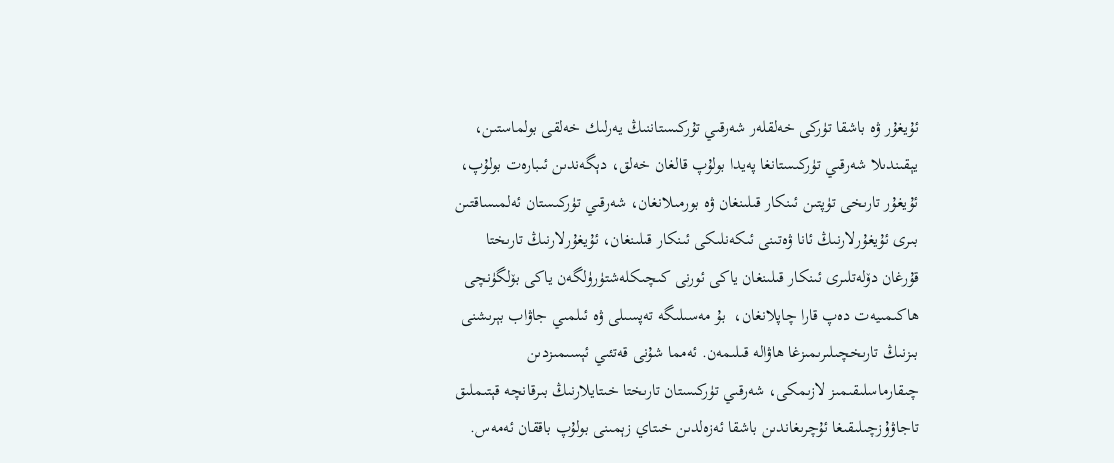ئۇيغۇر ۋە باشقا تۈركى خەلقلەر شەرقىي تۇركىستاننىڭ يەرلىك خەلقى بولماستىن، يېقىندىلا شەرقىي تۈركىستانغا پەيدا بولۇپ قالغان خەلق، دېگەندىن ئىبارەت بولۇپ، ئۇيغۇر تارىخى تۈپتىن ئىنكار قىلىنغان ۋە بورمىلانغان، شەرقىي تۈركىستان ئەلمىساقتىن بىرى ئۇيغۇرلارنىڭ ئانا ۋەتىنى ئىكەنلىكى ئىنكار قىلىنغان، ئۇيغۇرلارنىڭ تارىختا قۇرغان دۆلەتلىرى ئىنكار قىلىنغان ياكى ئورنى كىچىكلەشتۈرۈلگەن ياكى بۆلگۈنچى ھاكىمىيەت دەپ قارا چاپلانغان،  بۇ مەسىلىگە تەپسىلى ۋە ئىلمىي جاۋاب بېرىشنى بىزنىڭ تارىخچىلىرىمىزغا ھاۋالە قىلىمەن. ئەمما شۇنى قەتئىي ئېسىمىزدىن چىقارماسلىقىمىز لازىمكى، شەرقىي تۈركىستان تارىختا خىتايلارنىڭ بىرقانچە قېتىملىق تاجاۋۇزچىلىقىغا ئۇچرىغاندىن باشقا ئەزەلدىن خىتاي زېمىنى بولۇپ باققان ئەمەس.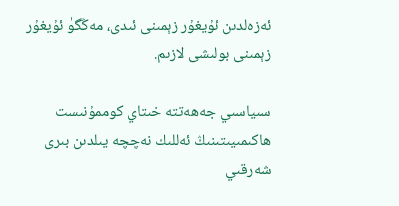ئەزەلدىن ئۇيغۇر زېمىنى ئىدى، مەڭگۈ ئۇيغۇر زېمىنى بولىشى لازىم.

سىياسىي جەھەتتە خىتاي كوممۇنىست ھاكىمىيىتىنىڭ ئەللىك نەچچە يىلدىن بىرى شەرقىي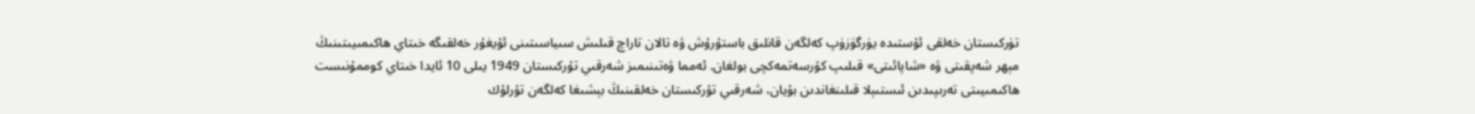تۈركىستان خەلقى ئۇستىدە يۈرگۈزۈپ كەلگەن قانلىق باستۇرۇش ۋە تالان تاراچ قىلىش سىياسىتىنى ئۇيغۇر خەلقىگە خىتاي ھاكىمىيىتىنىڭ مېھر شەپقىتى ۋە «شاپائىتى» قىلىپ كۆرسەتمەكچى بولغان. ئەمما ۋەتىنىمىز شەرقىي تۇركىستان 1949 يىلى 10 ئايدا خىتاي كوممۇنىست ھاكىمىيىتى تەرىپىدىن ئىستىېلا قىلىنغاندىن بۇيان، شەرقىي تۇركىستان خەلقىنىڭ بېشىغا كەلگەن تۇرلۇك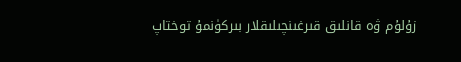زۇلۇم ۋە قانلىق قىرغىنچىلىقلار بىركۈنمۇ توختاپ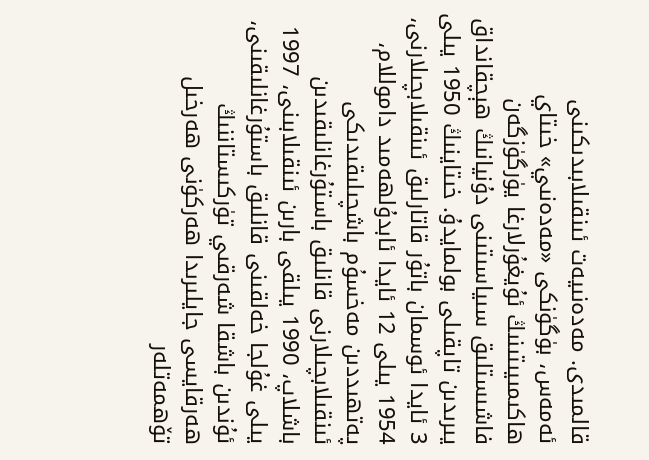قالمىدى. مەدەنىيەت ئىنقىلابىدىكىنى ئەمەس، بۈگۈنكى «مەدەنىي» خىتاي ھاكىمىيىتىنىڭ ئۇيغۇرلارغا يۈرگۈزگەن فاشىستلىق سىياسىتىنى دۇنيانىڭ ھېچقانداق يىرىدىن تاپقىلى بولمايدۇ. خىتاينىڭ 1950 يىلى 3 ئايدا ئوسمان باتۇر قاتارلىق ئىنقىلابچىلارنى، 1954 يىلى 12 ئايدا ئابدۇلھەمىد داموللام، پەتھىددىن مەخسۇم باشچىلىقىدىكى ئىنقىلابچىلارنى قانلىق باستۇرغانلىقىدىن باشلاپ، 1990 يىلقى بارىن ئىنقىلابىنى، 1997 يىلى غۇلجا خەلقىنى قانلىق باستۇرغانلىقىنى، ئۇندىن باشقا شەرقىي تۈركىستاننىڭ ھەرقايسى جايلىرىدا ھەركۈنى ھەرخىل تۆھمەتلەر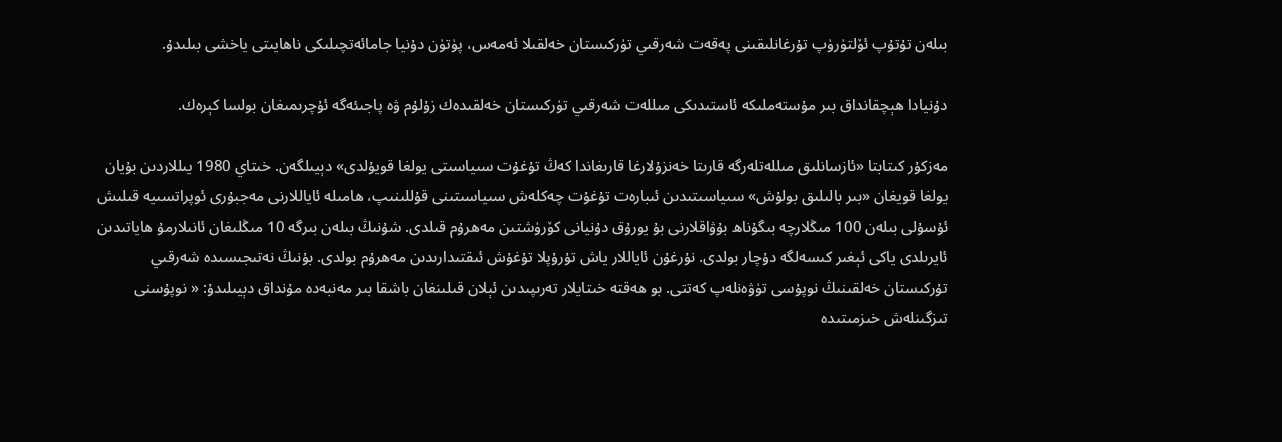بىلەن تۇتۇپ ئۆلتۈرۈپ تۇرغانلىقىنى پەقەت شەرقىي تۈركىستان خەلقىلا ئەمەس، پۈتۈن دۇنيا جامائەتچىلىكى ناھايىتى ياخشى بىلىدۇ.

دۇنيادا ھېچقانداق بىر مۇستەملىكە ئاستىدىكى مىللەت شەرقىي تۈركىستان خەلقىدەك زۇلۇم ۋە پاجىئەگە ئۇچرىمىغان بولسا كېرەك.

مەزكۇر كىتابتا «ئازسانلىق مىللەتلەرگە قارىتا خەنزۇلارغا قارىغاندا كەڭ تۇغۇت سىياسىتى يولغا قويۇلدى» دېيىلگەن. خىتاي 1980 يىللاردىن بۇيان يولغا قويغان «بىر بالىلىق بولۇش» سىياسىتىدىن ئىبارەت تۇغۇت چەكلەش سىياسىتىنى قۇللىنىپ، ھامىلە ئاياللارنى مەجبۇرى ئوپراتسىيە قىلىش ئۇسۇلى بىلەن 100 مىڭلارچە بىگۇناھ بۇۋاقلارنى بۇ يورۇق دۇنيانى كۆرۈشتىن مەھرۇم قىلدى. شۇنىڭ بىلەن بىرگە 10 مىڭلىغان ئانىلارمۇ ھاياتىدىن ئايرىلدى ياكى ئېغىر كىسەلگە دۇچار بولدى. نۇرغۇن ئاياللار ياش تۇرۇپلا تۇغۇش ئىقتىدارىدىن مەھرۇم بولدى. بۇنىڭ نەتىجىسىدە شەرقىي تۇركىستان خەلقىنىڭ نوپۇسى تۈۋەنلەپ كەتتى. بو ھەقتە خىتايلار تەرىپىدىن ئېلان قىلىنغان باشقا بىر مەنبەدە مۇنداق دېيىلىدۇ: « نوپۇسنى تىزگىنلەش خىزمىتىدە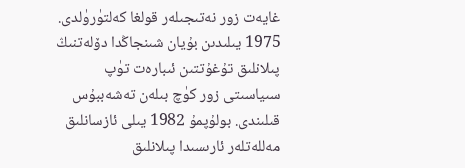غايەت زور نەتىجىلەر قولغا كەلتۈرۈلدى. 1975 يىلىدىن بۇيان شىنجاڭدا دۆلەتنىڭ پىلانلىق تۇغۇتتىن ئىبارەت تۈپ سىياسىتى زور كۈچ بىلەن تەشەببۇس قىلىندى. بولۇپمۇ 1982 يىلى ئازسانلىق مەللەتلەر ئارىسىدا پىلانلىق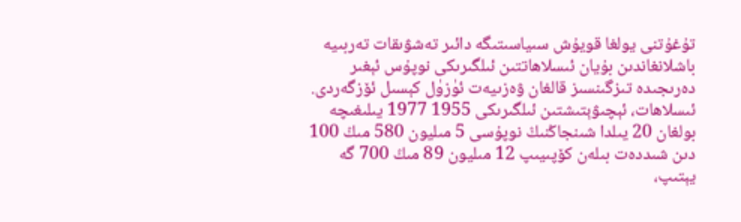تۇغۇتنى يولغا قويۇش سىياسىتىگە دائىر تەشۋىقات تەربىيە باشلانغاندىن بۇيان ئىسلاھاتتىن ئىلگىرىكى نوپۇس ئېغىر دەرىجىدە تىزگىنسىز قالغان ۋەزىيەت ئۈزۈل كېسىل ئۆزگەردى. ئىسلاھات، ئېچىۋېتىشتىن ئىلگىرىكى 1955 1977 يىلىغىچە بولغان 20 يىلدا شىنجاڭنىڭ نوپۇسى 5 مىليون 580 مىڭ 100 دىن شىددەت بىلەن كۆپىيىپ 12 مىليون 89 مىڭ 700 گە يېتىپ،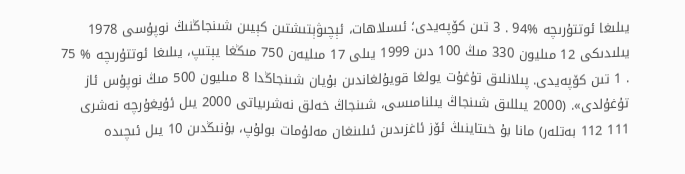يىلىغا ئوتتۇرىچە %94 . 3 تىن كۆپەيدى؛ ئىسلاھات، ئېچىۋېتىشتىن كېيىن شىنجاڭنىڭ نوپۇسى 1978 يىلىدىكى 12 مىليون 330 مىڭ 100 دىن 1999 يىلى 17 مىليەن 750 مىڭغا يېتىپ، يىلىغا ئوتتۇرىچە % 75 . 1 تىن كۆپەيدى. پىلانلىق تۇغۇت يولغا قويۇلغاندىن بۇيان شىنجاڭدا 8 مىليون 500 مىڭ نوپۇس ئاز تۇغۇلدى». (2000 يىللىق شىنجاڭ يىلنامىسى، شىنجاڭ خەلق نەشرىياتى 2000 يىل ئۇيغۇرچە نەشرى 111 112 بەتلەر) مانا بۇ خىتاينىڭ ئۆز ئاغزىدىن ئىلىنغان مەلۇمات بولۇپ، بۇنىڭدىن 10 يىل ئىچىدە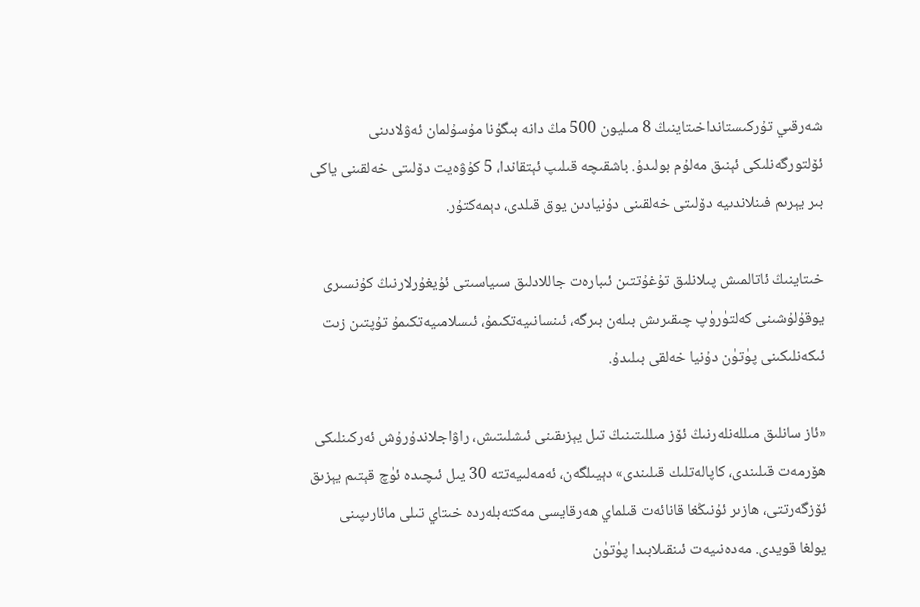شەرقىي تۇركىستانداخىتاينىڭ 8 مىليون 500 مڭ دانە بىگۇنا مۇسۇلمان ئەۋلادىنى ئۆلتورگەنلىكى ئېنىق مەلۇم بولىدۇ. باشقىچە قىلىپ ئېتقاندا، 5 كۇۋەيت دۆلىتى خەلقىنى ياكى بىر يېرىم فىنلاندىيە دۆلىتى خەلقىنى دۇنيادىن يوق قىلدى، دېمەكتۇر.

خىتاينىڭ ئاتالمىش پىلانلىق تۇغۇتتىن ئىبارەت جاللادلىق سىياسىتى ئۇيغۇرلارنىڭ كۇنسىرى يوقۇلۇشىنى كەلتۈرۈپ چىقىرىش بىلەن بىرگە، ئىنسانىيەتكىمۇ، ئىسلامىيەتكىمۇ تۇپتىن زىت ئىكەنلىكىنى پۈتۈن دۇنيا خەلقى بىلىدۇ.

«ئاز سانلىق مىللەنلەرنىڭ ئۆز مىللىتىنىڭ تىل يېزىقىنى ئىشلىتىش، راۋاجلاندۇرۇش ئەركىنلىكى ھۆرمەت قىلىندى، كاپالەتلىك قىلىندى» دېيىلگەن، ئەمەلىيەتتە 30 يىل ئىچىدە ئۈچ قېتىم يېزىق ئۆزگەرتتى، ھازىر ئۇنىڭغا قانائەت قىلماي ھەرقايسى مەكتەبلەردە خىتاي تىلى مائارىپىنى يولغا قويدى. مەدەنىيەت ئىنقىلابىدا پۈتۈن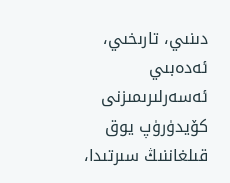دىنىي، تارىخىي، ئەدەبىي ئەسەرلىرىمىزنى كۆيدۈرۈپ يوق قىلغاننىڭ سىرتىدا،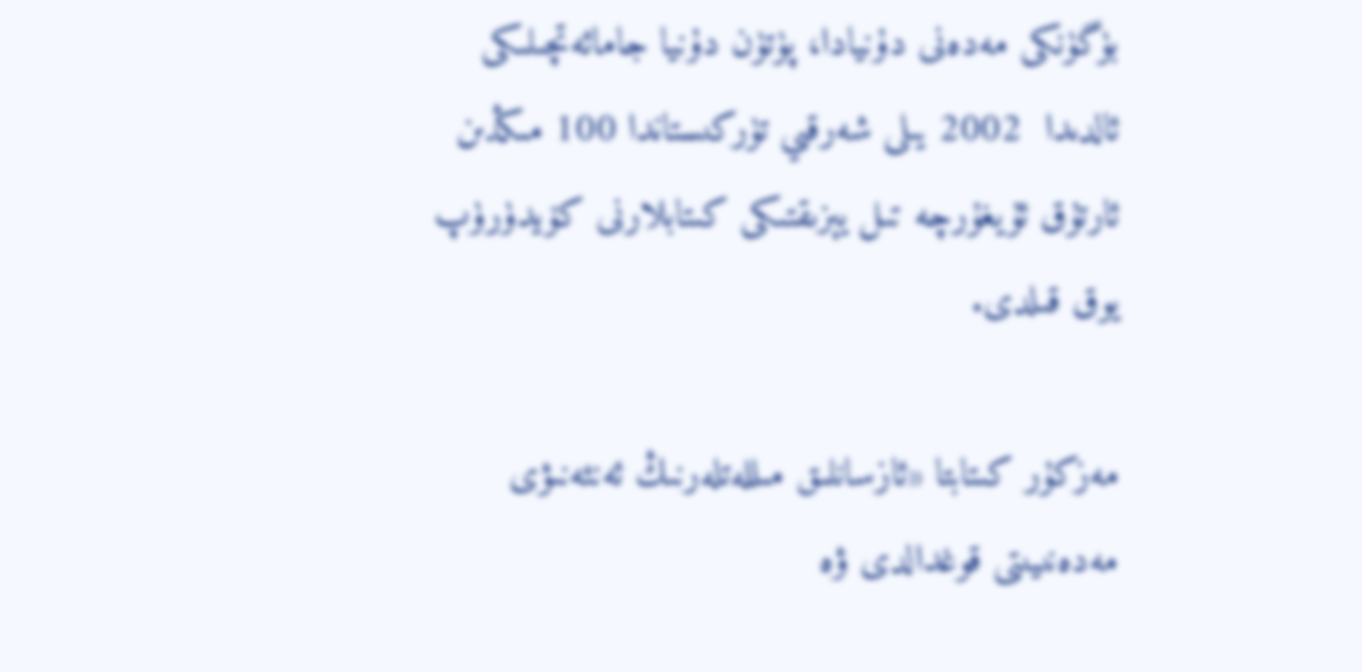بۈگۈنكى مەدەنى دۇنيادا، پۈتۈن دۇنيا جامائەتچىلىكى ئالدىدا  2002 يىلى شەرقىي تۈركىستاندا 100 مىڭدىن ئارتۇق ئۇيغۇرچە تىل يېزىقتىكى كىتابلارنى كۆيدۈرۈپ يوق قىلدى.

مەزكۇر كىتابتا «ئازسانلىق مىللەتلەرنىڭ ئەنئەنىۋى مەدەنىيىتى قوغدالدى ۋە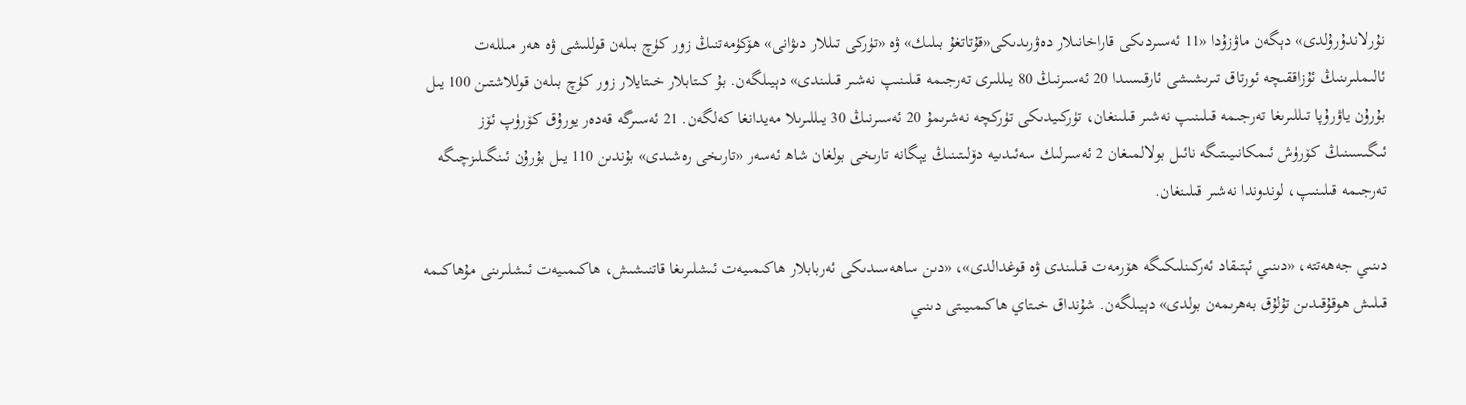نۇرلاندۇرۇلدى» دېگەن ماۋزۇدا «11 ئەسىردىكى قاراخانىلار دەۋرىدىكى«قۇتاتغۇ بىلىك» ۋە «تۈركى تىللار دىۋانى» ھۆكۈمەتنىڭ زور كۈچ بىلەن قوللىشى ۋە ھەر مىللەت ئالىملىرىنىڭ ئۇزاققىچە ئورتاق تىرىشىشى ئارقىسىدا 20 ئەسىرنىڭ 80 يىللىرى تەرجىمە قىلىنىپ نەشىر قىلىندى» دېيىلگەن. بۇ كىتابلار خىتايلار زور كۈچ بىلەن قوللاشتىن 100 يىل بۇرۇن ياۋرۇپا تىللىرىغا تەرجىمە قىلىنىپ نەشىر قىلىنغان، تۈركىيدىكى تۈركچە نەشرىمۇ 20 ئەسىرنىڭ 30 يىللىرىلا مەيدانغا كەلگەن. 21 ئەسىرگە قەدەر يورۇق كۆرۈپ ئۆز ئىگىسىنىڭ كۆرۈش ئىمكانىيىتىگە نائىل بولالمىغان 2 ئەسىرلىك سەئىدىيە دۆلىتىنىڭ يېگانە تارىخى بولغان شاھ ئەسەر «تارىخى رەشىدى» بۇندىن 110 يىل بۇرۇن ئىنگىلىزچىگە تەرجىمە قىلىنىپ، لوندوندا نەشىر قىلىنغان.

دىنىي جەھەتتە، «دىنىي ئېتىقاد ئەركىنلىكىگە ھۆرمەت قىلىندى ۋە قوغدالدى»، «دىن ساھەسىدىكى ئەربابلار ھاكىمىيەت ئىشلىرىغا قاتنىشىش، ھاكىمىيەت ئىشلىرىنى مۇھاكىمە قىلىش ھوقۇقىدىن تۇلۇق بەھرىمەن بولدى» دېيىلگەن. شۇنداق خىتاي ھاكىمىيىتى دىنىي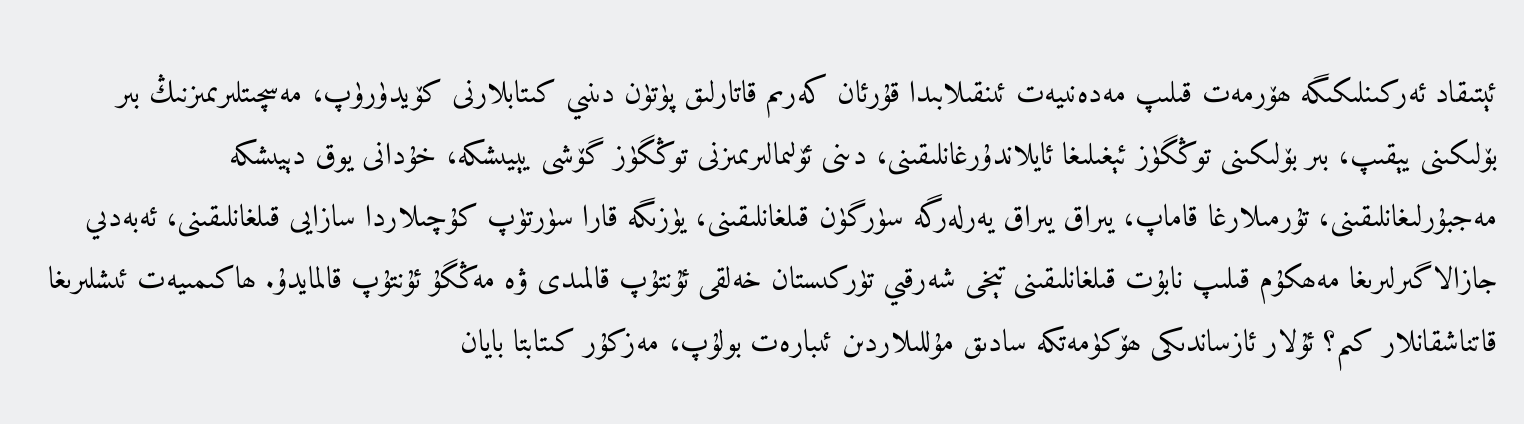ئېتىقاد ئەركىنلىكىگە ھۆرمەت قىلىپ مەدەنىيەت ئىنقىلابىدا قۇرئان كەرىم قاتارلىق پۈتۈن دىنىي كىتابلارنى كۆيدۈرۈپ، مەسچىتلىرىمىزنىڭ بىر بۆلىكىنى يېقىپ، بىر بۆلىكىنى توڭگۈز ئېغىلىغا ئايلاندۇرغانلىقىنى، دىنى ئۆلىمالىرىمىزنى توڭگۈز گۆشى يېيىشكە، خۇدانى يوق دېيىشكە مەجبۇرلىغانلىقىنى، تۇرمىلارغا قاماپ، يىراق يىراق يەرلەرگە سۈرگۈن قىلغانلىقىنى، يۈزىگە قارا سۈرتۈپ كۇچىلاردا سازايى قىلغانلىقىنى، ئەبەدىي جازالاگىرلىرىغا مەھكۇم قىلىپ نابۇت قىلغانلىقىنى تېخى شەرقىي تۈركىستان خەلقى ئۇنتۇپ قالمىدى ۋە مەڭگۇ ئۇنتۇپ قالمايدۇ. ھاكىمىيەت ئىشلىرىغا قاتناشقانلار كىم؟ ئۇلار ئازساندىكى ھۆكۈمەتكە سادىق مۇللىلاردىن ئىبارەت بولۇپ، مەزكۇر كىتابتا بايان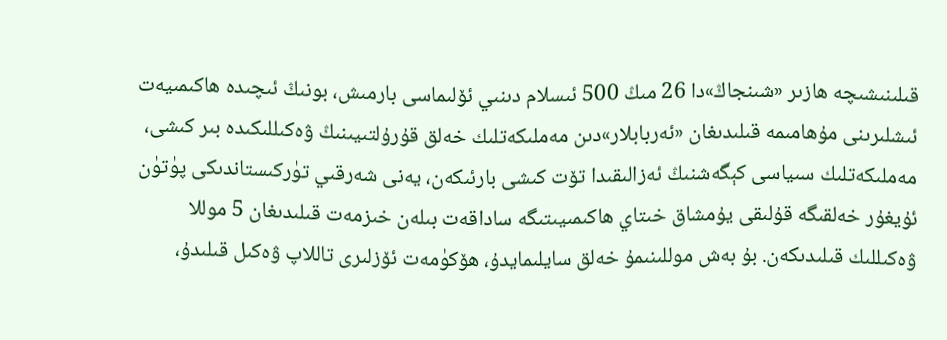قىلىنىشىچە ھازىر «شىنجاڭ»دا 26 مىڭ 500 ئىسلام دىنىي ئۆلىماسى بارمىش، بونىڭ ئىچىدە ھاكىمىيەت ئىشلىرىنى مۇھامىمە قىلىدىغان «ئەربابلار»دىن مەملىكەتلىك خەلق قۇرۇلتىيىنىڭ ۋەكىللىكىدە بىر كىشى، مەملىكەتلىك سىياسى كېگەشنىڭ ئەزالىقىدا تۆت كىشى بارئىكەن، يەنى شەرقىي تۈركىستاندىكى پۈتۈن ئۇيغۇر خەلقىگە قۇلىقى يۇمشاق خىتاي ھاكىمىيىتىگە ساداقەت بىلەن خىزمەت قىلىدىغان 5 موللا ۋەكىللىك قىلىدىكەن. بۇ بەش موللىنىمۇ خەلق سايلىمايدۇ، ھۆكۈمەت ئۆزلىرى تاللاپ ۋەكىل قىلىدۇ،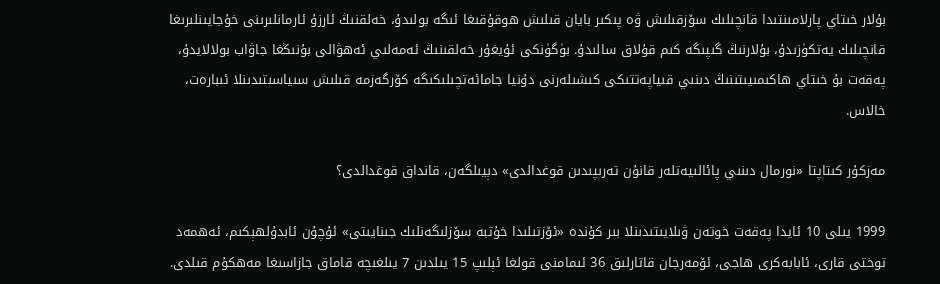بۇلار خىتاي پارلامىنتىدا قانچىلىك سۆزقىلىش ۋە پىكىر بايان قىلىش ھوقۇقىغا ئىگە بولىدۇ، خەلقنىڭ ئارزۇ ئارمانلىرىنى خۇجايىنلىرىغا قانچىلىك يەتكۈزىدۇ، بۇلارنىڭ گىپىگە كىم قۇلاق سالىدۇ. بۈگۈنكى ئۇيغۇر خەلقىنىڭ ئەمەلىي ئەھۋالى بۇنىڭغا جاۋاب بولالايدۇ، پەقەت بۇ خىتاي ھاكىمىيىتىنىڭ دىنىي قىياپەتتىكى كىشىلەرنى دۇنيا جامائەتچىلىكىگە كۆرگەزمە قىلىش سىياسىتىدىنلا ئىبارەت، خالاس.

مەزكۇر كىتاپتا «نورمال دىنىي پائالىيەتلەر قانۇن تەرىپىدىن قوغدالدى» دېيىلگەن، قانداق قوغدالدى؟

1999 يىلى 10 ئايدا پەقەت خوتەن ۋىلايىتىدىنلا بىر كۇندە «ئۆزتىلىدا خۇتبە سۆزلىگەنلىك جىنايىتى» ئۇچۇن ئابدۇلھېكىم، ئەھمەد توختى قارى، ئابابەكرى ھاجى، ئۆمەرجان قاتارلىق 36 ئىمامنى قولغا ئېلىپ 15 يىلدىن 7 يىلغىچە قاماق جازاسىغا مەھكۇم قىلدى.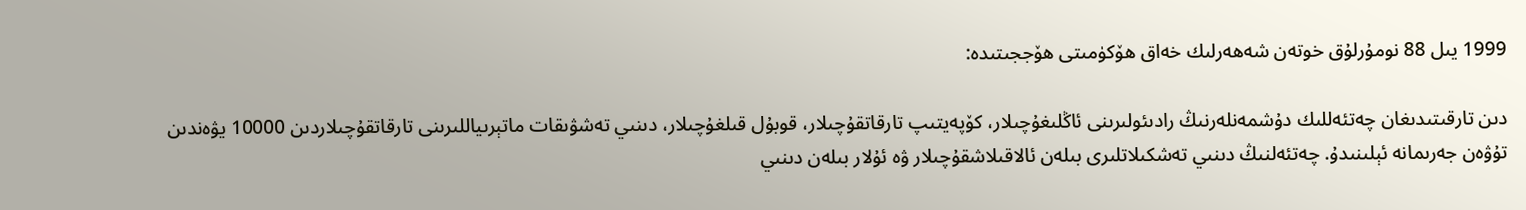1999 يىل 88 نومۇرلۇق خوتەن شەھەرلىك خەاق ھۆكۈمىتى ھۆججىتىدە:

دىن تارقىتىدىغان چەتئەللىك دۇشمەنلەرنىڭ رادىئولىرىنى ئاڭلىغۇچىلار، كۆپەيتىپ تارقاتقۇچىلار، قوبۇل قىلغۇچىلار، دىنىي تەشۋىقات ماتېرىياللىرىنى تارقاتقۇچىلاردىن 10000 يۋەندىن تۇۋەن جەرىمانە ئېلىنىدۇ. چەتئەلنىڭ دىنىي تەشكىلاتلىرى بىلەن ئالاقىلاشقۇچىلار ۋە ئۇلار بىلەن دىنىي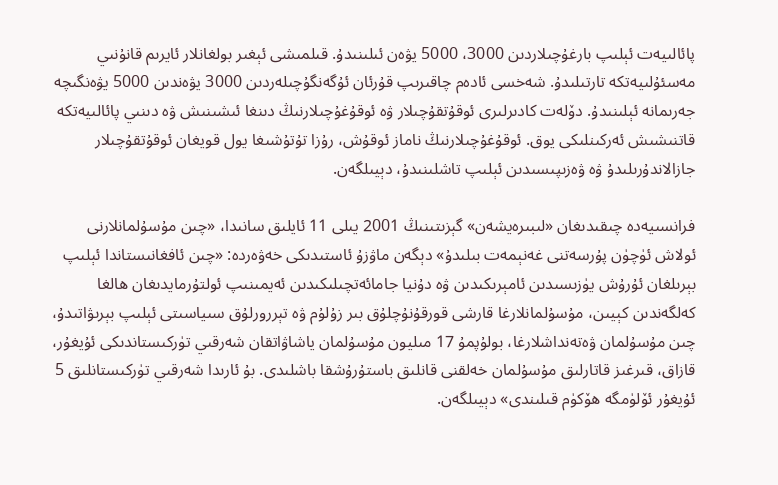پائالىيەت ئېلىپ بارغۇچىلاردىن 3000، 5000 يۋەن ئىلىنىدۇ. قىلمىشى ئېغىر بولغانلار ئايرىم قانۇنىي مەسئۇلىيەتكە تارتىلىدۇ. شەخسى ئادەم چاقىرىپ قۇرئان ئۇگەنگۇچىلەردىن 3000 يۋەندىن 5000 يۋەنگىچە جەرىمانە ئېلىنىدۇ. دۆلەت كادىرلىرى ئوقۇتقۇچىلار ۋە ئوقۇغۇچىلارنىڭ دىنغا ئىشىنىش ۋە دىنىي پائالىيەتكە قاتنىشىش ئەركىنلىكى يوق. ئوقۇغۇچىلارنىڭ ناماز ئوقۇش، رۇزا تۇتۇشىغا يول قويغان ئوقۇتقۇچىلار جازالاندۇرىلىدۇ ۋە ۋەزىپىسىدىن ئېلىپ تاشلىنىدۇ، دېيىلگەن.

فرانسىيەدە چىقىدىغان «لىبىرەيشەن» گېزىتىنىڭ 2001 يىلى 11 ئايلىق سانىدا، «چىن مۇسۇلمانلارنى ئولاش ئۈچۈن پۇرسەتنى غەنېمەت بىلىدۇ» دېگەن ماۋزۇ ئاستىدىكى خەۋەردە: «چىن ئافغانىستاندا ئېلىپ بېرىلغان ئۇرۇش يۈزىسىدىن ئامېرىكىدىن ۋە دۇنيا جامائەتچىلىكىدىن ئەيمىنىپ ئولتۇرمايدىغان ھالغا كەلگەندىن كېيىن، مۇسۇلمانلارغا قارشى قورقۇنۇچلۇق بىر زۇلۇم ۋە تېررورلۇق سىياسىتى ئېلىپ بېرىۋاتىدۇ، چىن مۇسۇلمان ۋەتەنداشلارغا، بولۇپمۇ 17 مىليون مۇسۇلمان ياشاۋاتقان شەرقىي تۈركىستاندىكى ئۇيغۇر، قازاق، قىرغىز قاتارلىق مۇسۇلمان خەلقنى قانلىق باستۇرۇشقا باشلىدى. بۇ ئارىدا شەرقىي تۈركىستانلىق 5 ئۇيغۇر ئۆلۈمگە ھۆكۈم قىلىندى» دېيىلگەن.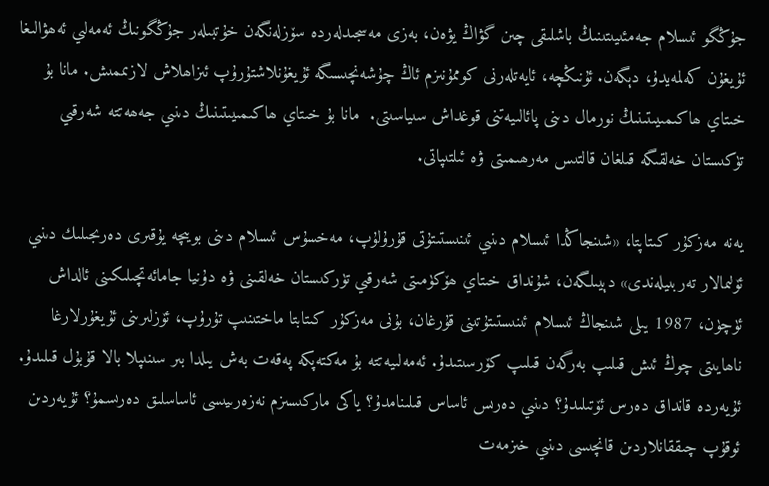جۇڭگو ئىسلام جەمئىيىتىنىڭ باشلىقى چىن گۋاڭ يۋەن، بەزى مەسجىدلەردە سۆزلەنگەن خۇتبىلەر جۇڭگونىڭ ئەمەلىي ئەھۋالىغا ئۇيغۇن كەلمەيدۇ، دېگەن. ئۇنىڭچە، ئايەتلەرنى كوممۇنىزم ئاڭ چۇشەنچىسىگە ئۇيغۇنلاشتۇرۇپ ئىزاھلاش لازىممىش. مانا بۇ خىتاي ھاكىمىيىتىنىڭ نورمال دىنى پائالىيەتنى قوغداش سىياسىتى.  مانا بۇ خىتاي ھاكىمىيىتىنىڭ دىنىي جەھەتتە شەرقىي تۈكىستان خەلقىگە قىلغان قالتىس مەرھىمىتى ۋە ئىلتىپاتى.

يەنە مەزكۇر كىتاپتا، «شىنجاڭدا ئىسلام دىنىي ئىنىستىتۇتى قۇرۇلۇپ، مەخسۇس ئىسلام دىنى بويىچە يۇقىرى دەرىجىلىك دىنىي ئۆلىمالار تەربىيلەندى» دېيىلگەن، شۇنداق خىتاي ھۆكۈمىتى شەرقىي تۈركىستان خەلقىنى ۋە دۇنيا جامائەتچىلىكىنى ئالداش ئۈچۈن، 1987 يىلى شىنجاڭ ئىسلام ئىنىستىتۇتىنى قۇرغان، بۇنى مەزكۇر كىتابتا ماختىنىپ تۇرۇپ، ئۆزلىرىنى ئۇيغۇرلارغا ناھايىتى چوڭ ئىش قىلىپ بەرگەن قىلىپ كۆرسىتىدۇ. ئەمەلىيەتتە بۇ مەكتەپكە پەقەت بەش يىلدا بىر سىنىپلا بالا قۇبۇل قىلىدۇ. ئۇيەردە قانداق دەرس ئۆتىلىدۇ؟ دىنىي دەرىس ئاساس قىلىنامدۇ؟ ياكى ماركىسىزم نەزەرىيىسى ئاساسلىق دەرىسمۇ؟ ئۇيەردىن ئوقۇپ چىققانلاردىن قانچىسى دىنىي خىزمەت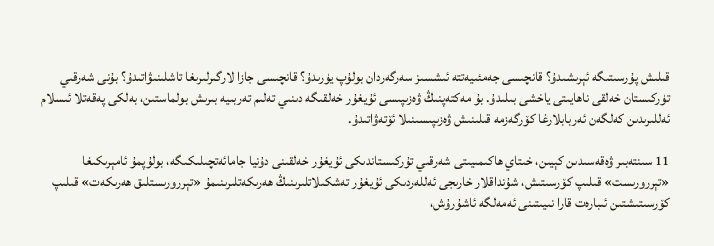قىلىش پۇرسىتىگە ئېرىشىدۇ؟ قانچىسى جەمئىيەتتە ئىشسىز سەرگەردان بولۇپ يۈرىدۇ؟ قانچىسى جازا لارگىرلىرىغا تاشلىنىۋاتىدۇ؟ بۇنى شەرقىي تۈركىستان خەلقى ناھايىتى ياخشى بىلىدۇ. بۇ مەكتەپنىڭ ۋەزىپىسى ئۇيغۇر خەلقىگە دىنىي تەلىم تەربىيە بىرىش بولماستىن، بەلكى پەقەتلا ئىسلام ئەللىرىدىن كەلگەن ئەربابلارغا كۆرگەزمە قىلىنىش ۋەزىپىسىنىلا ئۆتەۋاتىدۇ.

11 سىنتەبىر ۋەقەسىدىن كېيىن، خىتاي ھاكىمىيىتى شەرقىي تۇركىستاندىكى ئۇيغۇر خەلقىنى دۇنيا جامائەتچىلىكىگە، بولۇپمۇ ئامېرىكىغا «تېررورىست» قىلىپ كۆرسىتىش، شۇنداقلار خارىجى ئەللەردىكى ئۇيغۇر تەشكىلاتلىرىنىڭ ھەرىكەتلىرىنىمۇ «تېررورىستلىق ھەرىكەت» قىلىپ كۆرسىتىشتىن ئىبارەت قارا نىيىتىنى ئەمەلگە ئاشۇرۇش،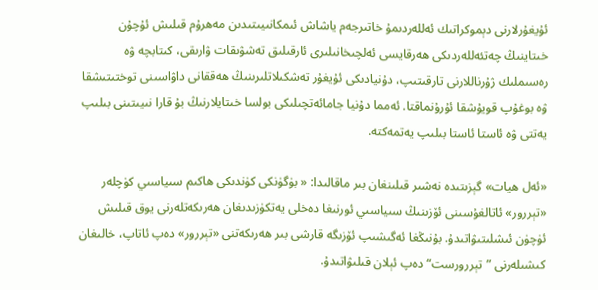ئۇيغۇرلارنى دېموكراتىك ئەللەردىمۇ خاتىرجەم ياشاش ئىمكانىيىتىدىن مەھرۇم قىلىش ئۇچۇن خىتاينىڭ چەتئەللەردىكى ھەرقايسى ئەلچىخانىلىرى ئارقىلىق تەشۋىقات ۋارىقى، كىتابچە ۋە رەسىملىك ژۇرناللارنى تارقىتىپ، دۇنيادىكى ئۇيغۇر تەشكىلاتلىرىنىڭ ھەققانى داۋاسىنى توختىتىشقا ۋە بوغۇپ قويۇشقا ئۇرۇنماقتا. ئەمما دۇنيا جامائەتچىلىكى بولسا خىتايلارنىڭ بۇ قارا نىيىتىنى بىلىپ يەتتى ۋە ئاستا ئاستا بىلىپ يەتمەكتە.

«ئەل ھيات» گېزىتىدە نەشىر قىلىنغان بىر ماقالىدا: « بۈگۈنكى كۈندىكى ھاكىم سىياسىي كۈچلەر «تېررور» ئاتالغۇسىنى ئۆزىنىڭ سىياسىي ئورنىغا دەخلى يەتكۈزىدىغان ھەرىكەتلەرنى يوق قىلىش ئۈچۈن ئىشلىتىۋاتىدۇ. بۇنىڭغا ئەگىشىپ ئۆزىگە قارشى بىر ھەرىكەتنى «تېررور» دەپ ئاتاپ، خالىغان كىشىلەرنى ”تېررورست“ دەپ ئېلان قىلىۋاتىدۇ.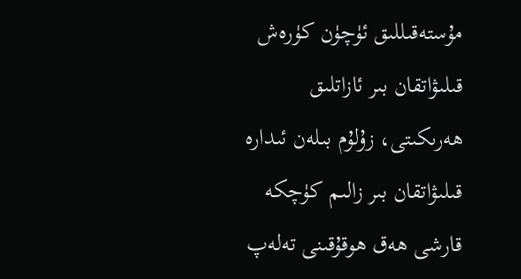مۇستەقىللىق ئۈچۈن كۈرەش قىلىۋاتقان بىر ئازاتلىق ھەرىكىتى، زۇلۇم بىلەن ئىدارە قىلىۋاتقان بىر زالىم كۈچكە قارشى ھەق ھوقۇقىنى تەلەپ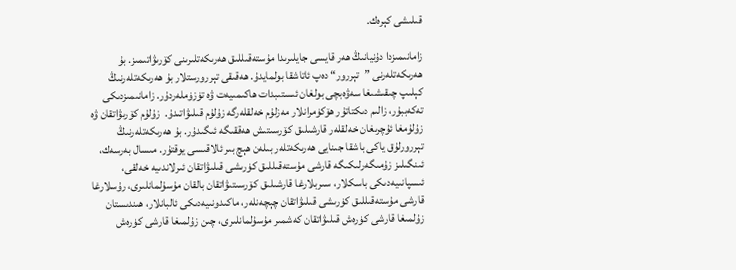قىلىشى كېرەك.

زامانىمىزدا دۇنيانىڭ ھەر قايسى جايلىرىدا مۇستەقىللىق ھەرىكەتلىرىنى كۆرىۋاتىمىز. بۇ ھەرىكەتلەرنى ”تېررور“ دەپ ئاتاشقا بولمايدۇ. ھەقىقى تېررورستلار بۇ ھەرىكەتلەرنىڭ كېلىپ چىقىشىغا سەۋەبچى بولغان ئىستىبدات ھاكىمىيەت ۋە تۈزۈملەردۇر. زامانىمىزدىكى تەكەببۇر، زالىم دىكتاتۇر ھۆكۈمرانلار مەزلۇم خەلقلەرگە زۇلۇم قىلىۋاتىدۇ.  زۇلۇم كۆرىۋاتقان ۋە زۇلۇمغا ئۇچرىغان خەلقلەر قارشىلىق كۆرسىتىش ھەققىگە ئىگىدۇر. بۇ ھەرىكەتلەرنىڭ تېررورلۇق ياكى باشقا جىنايى ھەرىكەتلەر بىلەن ھېچ بىر ئالاقىسى يوقتۇر. مىسال بەرسەك، ئىنگىلىز زۇمىگەرلىكىگە قارشى مۇستەقىللىق كۈرىشى قىلىۋاتقان ئىرلاندىيە خەلقى، ئىسپانىيەدىكى باسكلار، سىربلارغا قارشىلىق كۆرسىتىۋاتقان بالقان مۇسۇلمانلىرى، رۇسلارغا قارشى مۇستەقىللىق كۈرىشى قىلىۋاتقان چېچەنلەر، ماكىدونىيەدىكى ئالبانلار، ھىندىستان زۇلمىغا قارشى كۈرەش قىلىۋاتقان كەشمىر مۇسۇلمانلىرى، چىن زۇلمىغا قارشى كۈرەش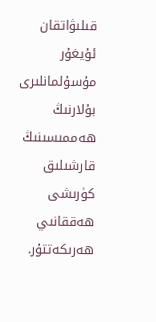قىلىۋاتقان ئۇيغۇر مۇسۇلمانلىرى بۇلارنىڭ ھەممىسىنىڭ قارشىلىق كۈرىشى ھەققانىي ھەرىكەتتۇر.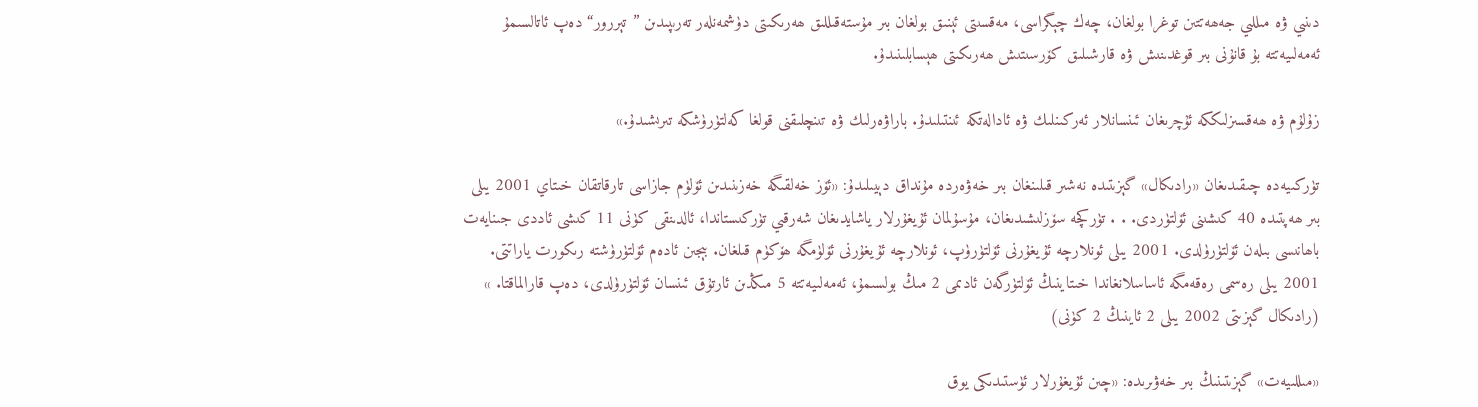دىنىي ۋە مىللىي جەھەتتىن توغرا بولغان، چەك چېگراسى، مەقسىتى ئېنىق بولغان بىر مۇستەقىللىق ھەرىكىتى دۈشمەنلەر تەرىپىدىن ”تېررور“ دەپ ئاتالسىمۇ ئەمەلىيەتتە بۇ قانۇنى بىر قوغدىنىش ۋە قارشىلىق كۆرسىتىش ھەرىكىتى ھېسابلىنىدۇ.

زۇلۇم ۋە ھەقسىزلىككە ئۇچرىغان ئىنسانلار ئەركىنلىك ۋە ئادالەتكە ئىنتىلىدۇ. باراۋەرلىك ۋە تىنچلىقنى قولغا كەلتۈرۈشكە تىرىشىدۇ.»

تۈركىيەدە چىقىدىغان «رادىكال» گېزىتىدە نەشىر قىلىنغان بىر خەۋەردە مۇنداق دېيىلىدۇ: «ئۆز خەلقىگە خەزىنىدىن ئۆلۈم جازاسى تارقاتقان خىتاي 2001 يىلى بىر ھەپتىدە 40 كىشىنى ئۆلتۈردى. . . تۈركچە سۆزلىشىدىغان، مۇسۇلمان ئۇيغۇرلار ياشايدىغان شەرقىي تۈركىستاندا، ئالدىنقى كۈنى 11 كىشى ئاددى جىنايەت باھانىسى بىلەن ئۆلتۈرۈلدى. 2001 يىلى ئونلارچە ئۇيغۇرنى ئۆلتۈرۈپ، ئونلارچە ئۇيغۇرنى ئۆلۈمگە ھۆكۈم قىلغان. بېجىن ئادەم ئۆلتۈرۈشتە رىكورت ياراتتى. 2001 يىلى رەسمى رەقەمگە ئاساسلانغاندا خىتاينىڭ ئۆلتۈرگەن ئادىمى 2 مىڭ بولسىمۇ، ئەمەلىيەتتە 5 مىڭدىن ئارتۇق ئىنسان ئۆلتۈرۈلدى، دەپ قارالماقتا. » (رادىكال گېزىتى 2002 يىلى 2 ئاينىڭ 2 كۈنى)

«مىللىيەت» گېزىتىنىڭ بىر خەۋىرىدە: «چىن ئۇيغۇرلار ئۈستىدىكى يوق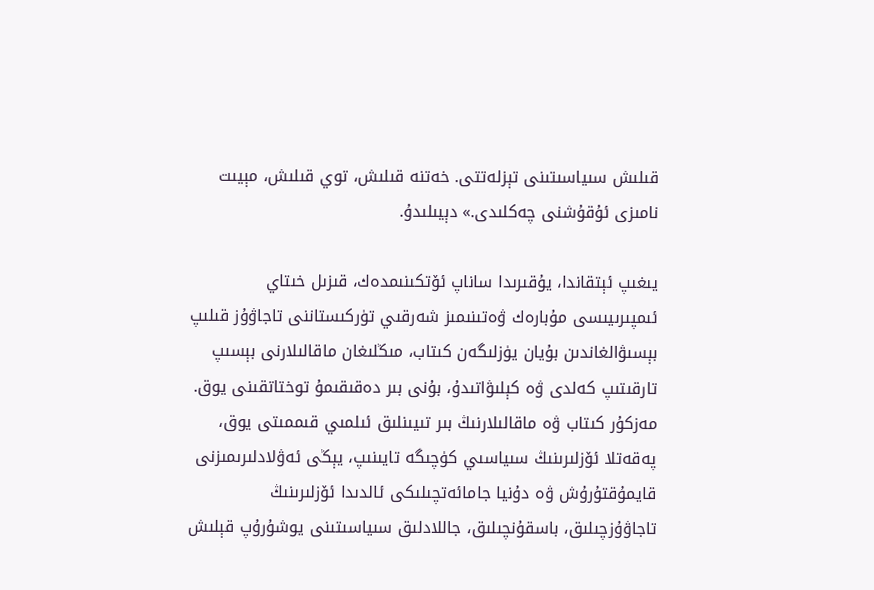قىلىش سىياسىتىنى تېزلەتتى. خەتنە قىلىش، توي قىلىش، مېيىت نامىزى ئۇقۇشنى چەكلىدى.» دېيىلىدۇ.

يىغىپ ئېتقاندا، يۇقىرىدا ساناپ ئۆتكىنىمدەك، قىزىل خىتاي ئىمپىرىيىسى مۇبارەك ۋەتىنىمىز شەرقىي تۈركىستاننى تاجاۋۇز قىلىپ بېسىۋالغاندىن بۇيان يۈزلىگەن كىتاب، مىڭلىغان ماقالىلارنى بېسىپ تارقىتىپ كەلدى ۋە كېلىۋاتىدۇ، بۇنى بىر دەقىقىمۇ توختاتقىنى يوق. مەزكۇر كىتاب ۋە ماقالىلارنىڭ بىر تىيىنلىق ئىلمىي قىممىتى يوق، پەقەتلا ئۆزلىرىنىڭ سىياسىي كۈچىگە تايىنىپ، يېڭى ئەۋلادلىرىمىزنى قايمۇقتۇرۇش ۋە دۇنيا جامائەتچىلىكى ئالدىدا ئۆزلىرىنىڭ تاجاۋۇزچىلىق، باسقۇنچىلىق، جاللادلىق سىياسىتىنى يوشۇرۇپ قېلىش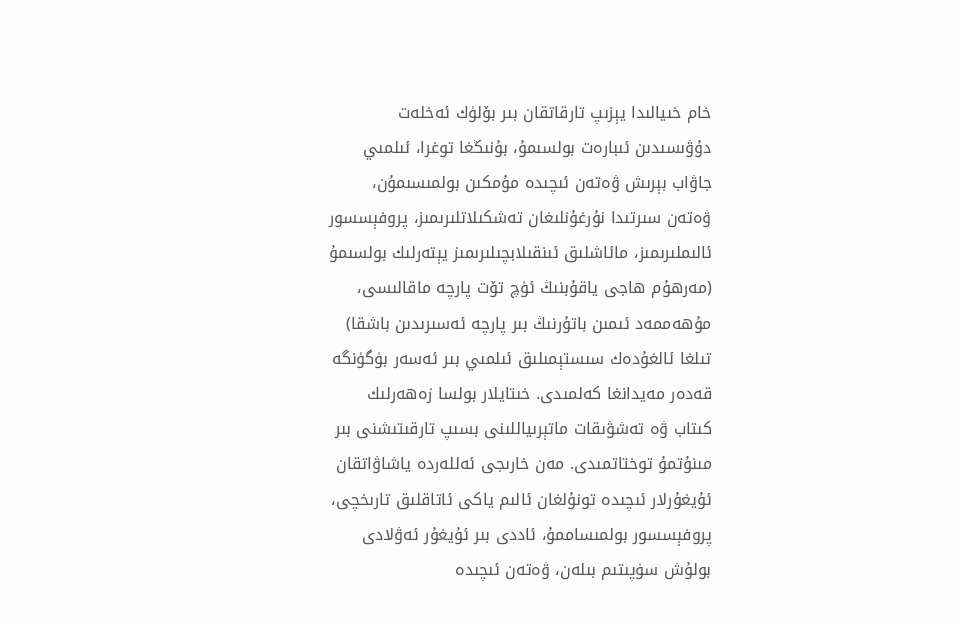خام خىيالىدا يېزىپ تارقاتقان بىر بۆلۈك ئەخلەت دۇۋىسىدىن ئىبارەت بولسىمۇ، بۇنىڭغا توغرا، ئىلمىي جاۋاب بېرىش ۋەتەن ئىچىدە مۇمكىن بولمىسىمۇن، ۋەتەن سىرتىدا نۇرغۇنلىغان تەشكىلاتلىرىمىز، پروفېسسور ئالىملىرىمىز، مائاشلىق ئىنقىلابچىلىرىمىز يېتەرلىك بولسىمۇ (مەرھۇم ھاجى ياقۇبنىڭ ئۈچ تۆت پارچە ماقالىسى، مۇھەممەد ئىمىن باتۇرنىڭ بىر پارچە ئەسىرىدىن باشقا) تىلغا ئالغۇدەك سىستېمىلىق ئىلمىي بىر ئەسەر بۈگۈنگە قەدەر مەيدانغا كەلمىدى. خىتايلار بولسا زەھەرلىك كىتاب ۋە تەشۋىقات ماتېرىياللىنى بسىپ تارقىتىشنى بىر مىنۇتمۇ توختاتمىدى. مەن خارىجى ئەللەردە ياشاۋاتقان ئۇيغۇرلار ئىچىدە تونۇلغان ئالىم ياكى ئاتاقلىق تارىخچى، پروفېسسور بولمىساممۇ، ئاددى بىر ئۇيغۇر ئەۋلادى بولۇش سۈپىتىم بىلەن، ۋەتەن ئىچىدە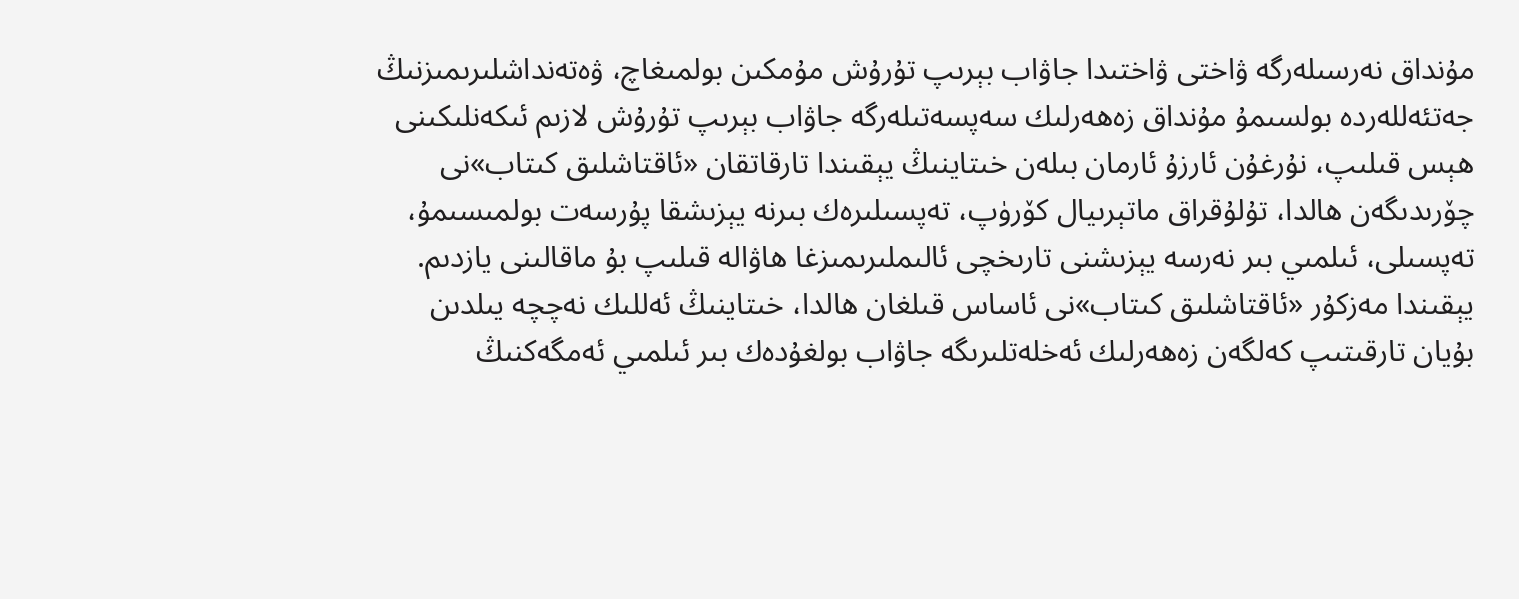مۇنداق نەرسىلەرگە ۋاختى ۋاختىدا جاۋاب بېرىپ تۇرۇش مۇمكىن بولمىغاچ، ۋەتەنداشلىرىمىزنىڭ جەتئەللەردە بولسىمۇ مۇنداق زەھەرلىك سەپسەتىلەرگە جاۋاب بېرىپ تۇرۇش لازىم ئىكەنلىكىنى ھېس قىلىپ، نۇرغۇن ئارزۇ ئارمان بىلەن خىتاينىڭ يېقىندا تارقاتقان «ئاقتاشلىق كىتاب»نى چۆرىدىگەن ھالدا، تۇلۇقراق ماتېرىيال كۆرۈپ، تەپسىلىرەك بىرنە يېزىشقا پۇرسەت بولمىسىمۇ، تەپسىلى، ئىلمىي بىر نەرسە يېزىشنى تارىخچى ئالىملىرىمىزغا ھاۋالە قىلىپ بۇ ماقالىنى يازدىم. يېقىندا مەزكۇر «ئاقتاشلىق كىتاب»نى ئاساس قىلغان ھالدا، خىتاينىڭ ئەللىك نەچچە يىلدىن بۇيان تارقىتىپ كەلگەن زەھەرلىك ئەخلەتلىرىگە جاۋاب بولغۇدەك بىر ئىلمىي ئەمگەكنىڭ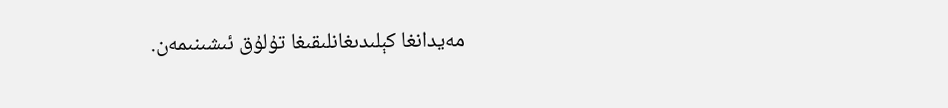مەيدانغا كېلىدىغانلىقىغا تۇلۇق ئىشىنىمەن.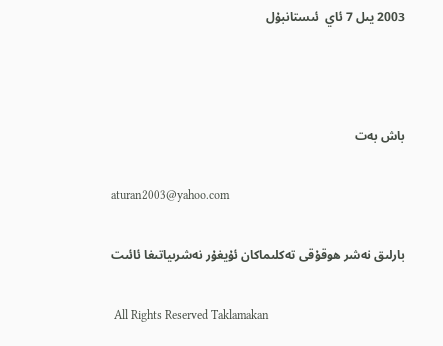2003 يىل 7 ئاي  ئىستانبۇل



باش بەت

aturan2003@yahoo.com

بارلىق نەشر ھوقۇقى تەكلىماكان ئۇيغۇر نەشرىياتىغا ئائىت

 All Rights Reserved Taklamakan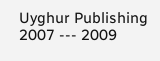Uyghur Publishing 2007 --- 2009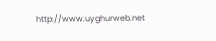http://www.uyghurweb.net